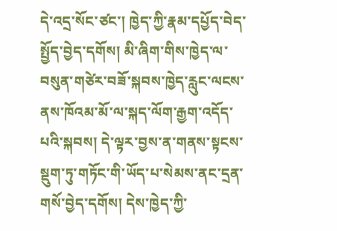དེ་འདྲ་སོང་ཙང་། ཁྱེད་ཀྱི་རྣམ་དཔྱོད་བེད་སྤྱོད་བྱེད་དགོས། མི་ཞིག་གིས་ཁྱེད་ལ་བསུན་གཙེར་བཟོ་སྐབས་ཁྱེད་རླུང་ལངས་ནས་ཁོའམ་མོ་ལ་སྐད་ལོག་རྒྱག་འདོད་པའི་སྐབས། དེ་ལྟར་བྱས་ན་གནས་སྟངས་སྡུག་ཏུ་གཏོང་གི་ཡོད་པ་སེམས་ནང་དྲན་གསོ་བྱེད་དགོས། དེས་ཁྱེད་ཀྱི་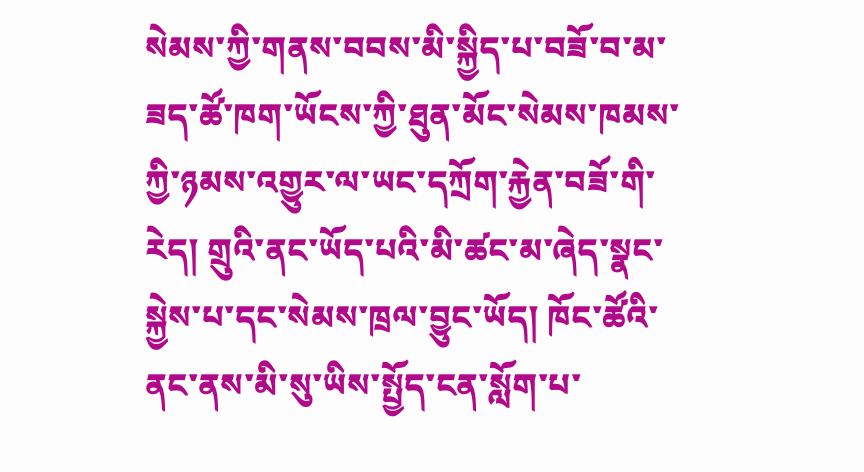སེམས་ཀྱི་གནས་བབས་མི་སྐྱིད་པ་བཟོ་བ་མ་ཟད་ཚོ་ཁག་ཡོངས་ཀྱི་ཐུན་མོང་སེམས་ཁམས་ཀྱི་ཉམས་འགྱུར་ལ་ཡང་དཀྲོག་རྐྱེན་བཟོ་གི་རེད། གྲུའི་ནང་ཡོད་པའི་མི་ཚང་མ་ཞེད་སྣང་སྐྱེས་པ་དང་སེམས་ཁྲལ་བྱུང་ཡོད། ཁོང་ཚོའི་ནང་ནས་མི་སུ་ཡིས་སྤྱོད་ངན་སློག་པ་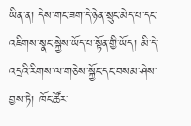ཡིན་ན། དེས་གང་ཟག་དེ་ཉེན་སྲུང་མེད་པ་དང་འཇིགས་སྣང་སྐྱེས་ཡོད་པ་སྟོན་གྱི་ཡོད། མི་དེ་འདྲའི་རིགས་ལ་གཅེས་སྐྱོང་དང་བསམ་ཤེས་བྱས་ཏེ། ཁོང་ཚོར་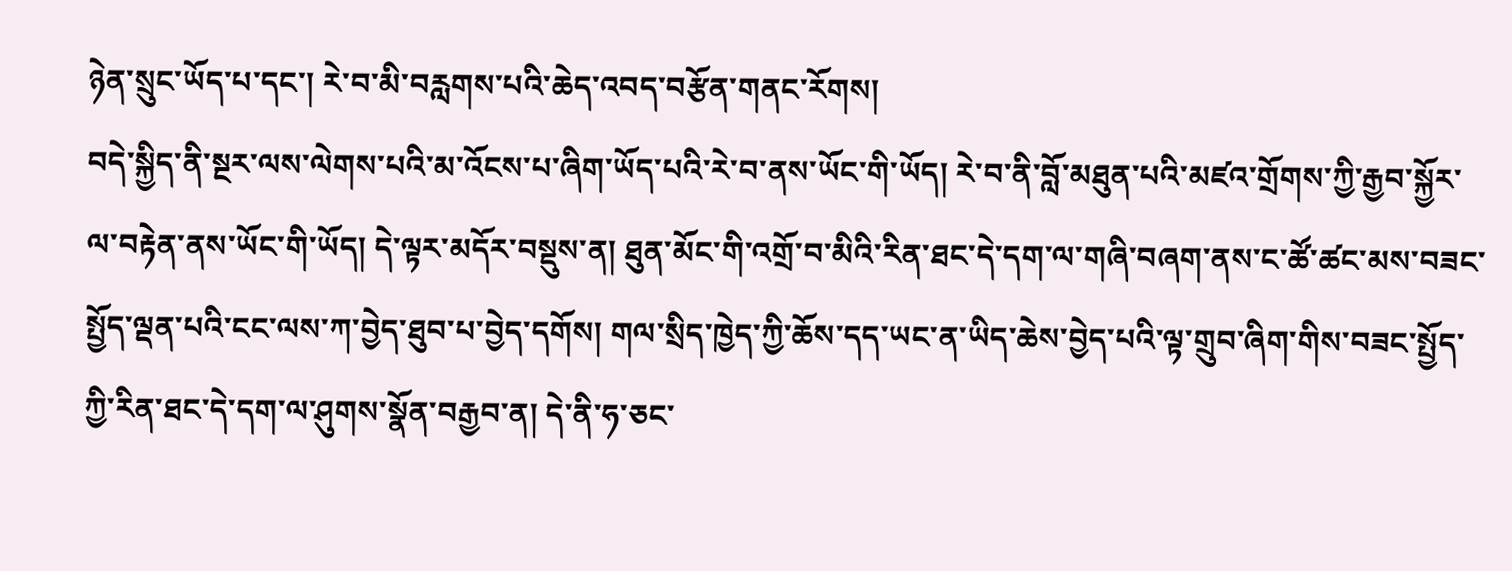ཉེན་སྲུང་ཡོད་པ་དང་། རེ་བ་མི་བརླགས་པའི་ཆེད་འབད་བརྩོན་གནང་རོགས།
བདེ་སྐྱིད་ནི་སྔར་ལས་ལེགས་པའི་མ་འོངས་པ་ཞིག་ཡོད་པའི་རེ་བ་ནས་ཡོང་གི་ཡོད། རེ་བ་ནི་བློ་མཐུན་པའི་མཛའ་གྲོགས་ཀྱི་རྒྱབ་སྐྱོར་ལ་བརྟེན་ནས་ཡོང་གི་ཡོད། དེ་ལྟར་མདོར་བསྡུས་ན། ཐུན་མོང་གི་འགྲོ་བ་མིའི་རིན་ཐང་དེ་དག་ལ་གཞི་བཞག་ནས་ང་ཚོ་ཚང་མས་བཟང་སྤྱོད་ལྡན་པའི་ངང་ལས་ཀ་བྱེད་ཐུབ་པ་བྱེད་དགོས། གལ་སྲིད་ཁྱེད་ཀྱི་ཆོས་དད་ཡང་ན་ཡིད་ཆེས་བྱེད་པའི་ལྟ་གྲུབ་ཞིག་གིས་བཟང་སྤྱོད་ཀྱི་རིན་ཐང་དེ་དག་ལ་ཤུགས་སྣོན་བརྒྱབ་ན། དེ་ནི་ཧ་ཅང་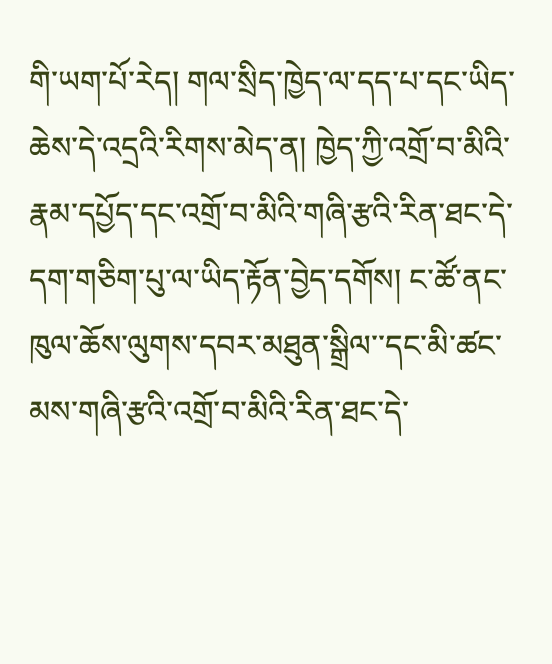གི་ཡག་པོ་རེད། གལ་སྲིད་ཁྱེད་ལ་དད་པ་དང་ཡིད་ཆེས་དེ་འདྲའི་རིགས་མེད་ན། ཁྱེད་ཀྱི་འགྲོ་བ་མིའི་རྣམ་དཔྱོད་དང་འགྲོ་བ་མིའི་གཞི་རྩའི་རིན་ཐང་དེ་དག་གཅིག་པུ་ལ་ཡིད་རྟོན་བྱེད་དགོས། ང་ཚོ་ནང་ཁུལ་ཆོས་ལུགས་དབར་མཐུན་སྒྲིལ་་དང་མི་ཚང་མས་གཞི་རྩའི་འགྲོ་བ་མིའི་རིན་ཐང་དེ་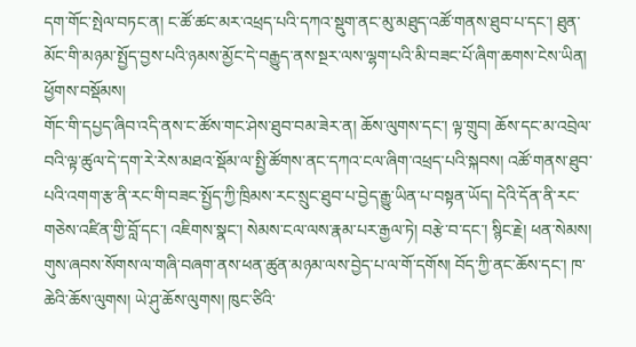དག་གོང་སྤེལ་བཏང་ན། ང་ཚོ་ཚང་མར་འཕྲད་པའི་དཀའ་སྡུག་ནང་མུ་མཐུད་འཚོ་གནས་ཐུབ་པ་དང་། ཐུན་མོང་གི་མཉམ་སྤྱོད་བྱས་པའི་ཉམས་མྱོང་དེ་བརྒྱུད་ནས་སྔར་ལས་ལྷག་པའི་མི་བཟང་པོ་ཞིག་ཆགས་ངེས་ཡིན།
ཕྱོགས་བསྡོམས།
གོང་གི་དཔྱད་ཞིབ་འདི་ནས་ང་ཚོས་གང་ཤེས་ཐུབ་བམ་ཟེར་ན། ཆོས་ལུགས་དང་། ལྟ་གྲུབ། ཆོས་དང་མ་འབྲེལ་བའི་ལྟ་ཚུལ་དེ་དག་རེ་རེས་མཐའ་སྡོམ་ལ་སྤྱི་ཚོགས་ནང་དཀའ་ངལ་ཞིག་འཕྲད་པའི་སྐབས། འཚོ་གནས་ཐུབ་པའི་འགག་རྩ་ནི་རང་གི་བཟང་སྤྱོད་ཀྱི་ཁྲིམས་རང་སྲུང་ཐུབ་པ་བྱེད་རྒྱུ་ཡིན་པ་བསྟན་ཡོད། དེའི་དོན་ནི་རང་གཅེས་འཛིན་གྱི་བློ་དང་། འཇིགས་སྣང་། སེམས་ངལ་ལས་རྣམ་པར་རྒྱལ་ཏེ། བརྩེ་བ་དང་། སྙིང་རྗེ། ཕན་སེམས། གུས་ཞབས་སོགས་ལ་གཞི་བཞག་ནས་ཕན་ཚུན་མཉམ་ལས་བྱེད་པ་ལ་གོ་དགོས། བོད་ཀྱི་ནང་ཆོས་དང་། ཁ་ཆེའི་ཆོས་ལུགས། ཡེ་ཤུ་ཆོས་ལུགས། ཁུང་ཙིའི་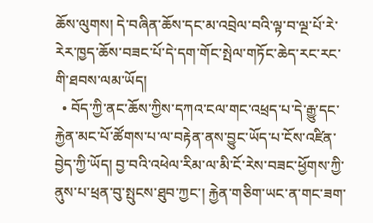ཆོས་ལུགས། དེ་བཞིན་ཆོས་དང་མ་འབྲེལ་བའི་ལྟ་བ་ལྔ་པོ་རེ་རེར་ཁྱད་ཆོས་བཟང་པོ་དེ་དག་གོང་སྤེལ་གཏོང་ཆེད་རང་རང་གི་ཐབས་ལམ་ཡོད།
  • བོད་ཀྱི་ནང་ཆོས་ཀྱིས་དཀའ་ངལ་གང་འཕྲད་པ་དེ་རྒྱུ་དང་རྐྱེན་མང་པོ་ཚོགས་པ་ལ་བརྟེན་ནས་བྱུང་ཡོད་པ་ངོས་འཛིན་བྱེད་ཀྱི་ཡོད། བྱ་བའི་འཕེལ་རིམ་ལ་མི་ངོ་རེས་བཟང་ཕྱོགས་ཀྱི་ནུས་པ་ཕྲན་བུ་སྤུངས་ཐུབ་ཀྱང་། རྐྱེན་གཅིག་ཡང་ན་གང་ཟག་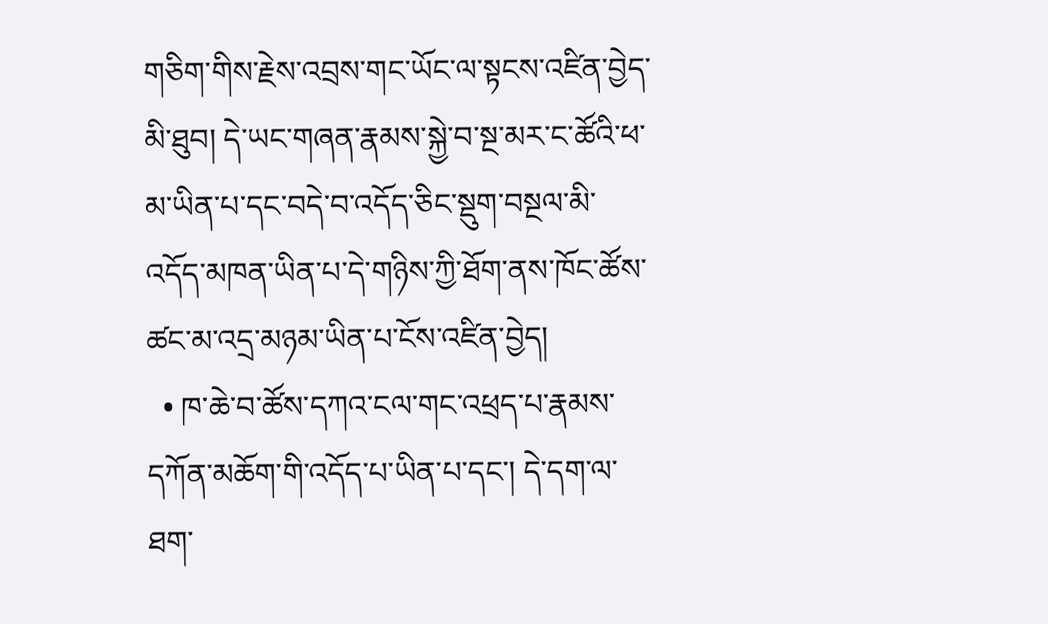གཅིག་གིས་རྗེས་འབྲས་གང་ཡོང་ལ་སྟངས་འཛིན་བྱེད་མི་ཐུབ། དེ་ཡང་གཞན་རྣམས་སྐྱེ་བ་སྔ་མར་ང་ཚོའི་ཕ་མ་ཡིན་པ་དང་བདེ་བ་འདོད་ཅིང་སྡུག་བསྔལ་མི་འདོད་མཁན་ཡིན་པ་དེ་གཉིས་ཀྱི་ཐོག་ནས་ཁོང་ཚོས་ཚང་མ་འདྲ་མཉམ་ཡིན་པ་ངོས་འཛིན་བྱེད།
  • ཁ་ཆེ་བ་ཚོས་དཀའ་ངལ་གང་འཕྲད་པ་རྣམས་དཀོན་མཆོག་གི་འདོད་པ་ཡིན་པ་དང་། དེ་དག་ལ་ཐག་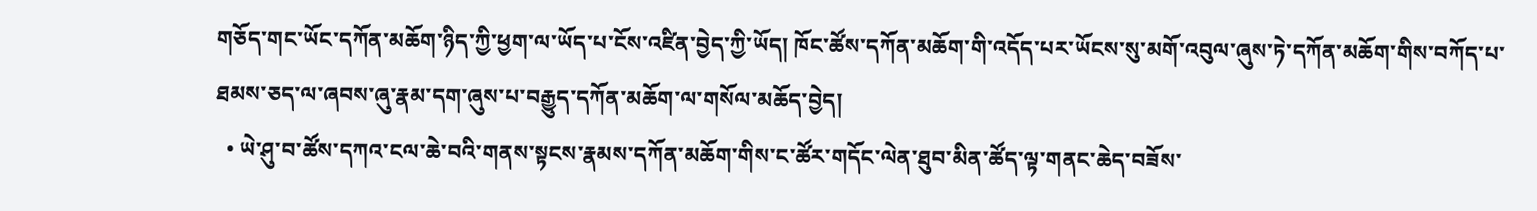གཅོད་གང་ཡོང་དཀོན་མཆོག་ཉིད་ཀྱི་ཕྱག་ལ་ཡོད་པ་ངོས་འཛིན་བྱེད་ཀྱི་ཡོད། ཁོང་ཚོས་དཀོན་མཆོག་གི་འདོད་པར་ཡོངས་སུ་མགོ་འབུལ་ཞུས་ཏེ་དཀོན་མཆོག་གིས་བཀོད་པ་ཐམས་ཅད་ལ་ཞབས་ཞུ་རྣམ་དག་ཞུས་པ་བརྒྱུད་དཀོན་མཆོག་ལ་གསོལ་མཆོད་བྱེད།
  • ཡེ་ཤུ་བ་ཚོས་དཀའ་ངལ་ཆེ་བའི་གནས་སྟངས་རྣམས་དཀོན་མཆོག་གིས་ང་ཚོར་གདོང་ལེན་ཐུབ་མིན་ཚོད་ལྟ་གནང་ཆེད་བཟོས་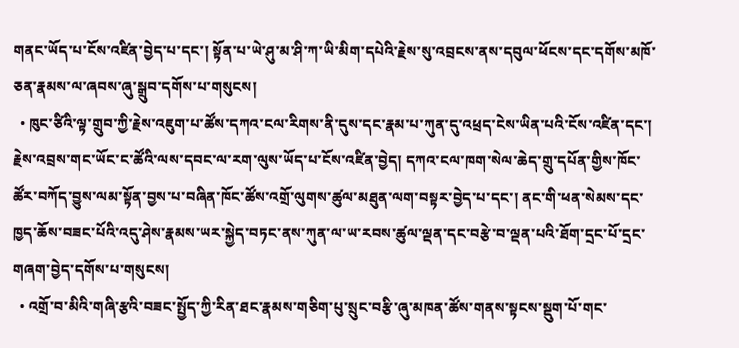གནང་ཡོད་པ་ངོས་འཛིན་བྱེད་པ་དང་། སྟོན་པ་ཡེ་ཤུ་མ་ཤི་ཀ་ཡི་མིག་དཔེའི་རྗེས་སུ་འབྲངས་ནས་དབུལ་ཕོངས་དང་དགོས་མཁོ་ཅན་རྣམས་ལ་ཞབས་ཞུ་སྒྲུབ་དགོས་པ་གསུངས།
  • ཁུང་ཙིའི་ལྟ་གྲུབ་ཀྱི་རྗེས་འཇུག་པ་ཚོས་དཀའ་ངལ་རིགས་ནི་དུས་དང་རྣམ་པ་ཀུན་དུ་འཕྲད་ངེས་ཡིན་པའི་ངོས་འཛིན་དང་། རྗེས་འབྲས་གང་ཡོང་ང་ཚོའི་ལས་དབང་ལ་རག་ལུས་ཡོད་པ་ངོས་འཛིན་བྱེད། དཀའ་ངལ་ཁག་སེལ་ཆེད་གྲུ་དཔོན་གྱིས་ཁོང་ཚོར་བཀོད་བྱུས་ལམ་སྟོན་བྱས་པ་བཞིན་ཁོང་ཚོས་འགྲོ་ལུགས་ཚུལ་མཐུན་ལག་བསྟར་བྱེད་པ་དང་། ནང་གི་ཕན་སེམས་དང་ཁྱད་ཆོས་བཟང་པོའི་འདུ་ཤེས་རྣམས་ཡར་སྐྱེད་བཏང་ནས་ཀུན་ལ་ཡ་རབས་ཚུལ་ལྡན་དང་བརྩེ་བ་ལྡན་པའི་ཐོག་དྲང་པོ་དྲང་གཞག་བྱེད་དགོས་པ་གསུངས།
  • འགྲོ་བ་མིའི་གཞི་རྩའི་བཟང་སྤྱོད་ཀྱི་རིན་ཐང་རྣམས་གཅིག་པུ་སྲུང་བརྩི་ཞུ་མཁན་ཚོས་གནས་སྟངས་སྡུག་པོ་གང་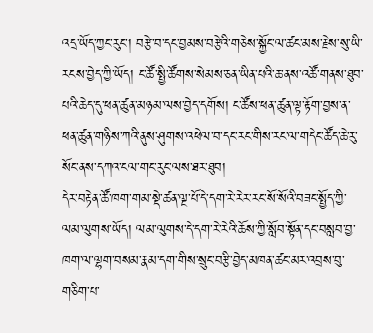འདྲ་ཡོད་ཀྱང་རུང་། བརྩེ་བ་དང་བྱམས་བརྩེའི་གཅེས་སྐྱོང་ལ་ཚང་མས་རྗེས་སུ་ཡི་རངས་བྱེད་ཀྱི་ཡོད། ང་ཚོ་སྤྱི་ཚོགས་སེམས་ཅན་ཡིན་པའི་ཆ་ནས་འཚོ་གནས་ཐུབ་པའི་ཆེད་དུ་ཕན་ཚུན་མཉམ་ལས་བྱེད་དགོས། ང་ཚོས་ཕན་ཚུན་ལྟ་རྟོག་བྱས་ན་ཕན་ཚུན་གཉིས་ཀའི་ནུས་ཤུགས་འཕེལ་བ་དང་རང་གིས་རང་ལ་གདེང་ཚོད་ཆེ་རུ་སོང་ནས་དཀའ་ངལ་གང་རུང་ལས་ཐར་ཐུབ།
དེར་བརྟེན་ཚོ་ཁག་གམ་སྡེ་ཚན་ལྔ་པོ་དེ་དག་རེ་རེར་རང་སོ་སོའི་བཟང་སྤྱོད་ཀྱི་ལམ་ལུགས་ཡོད། ལམ་ལུགས་དེ་དག་རེ་རེའི་ཆོས་ཀྱི་སློབ་སྟོན་དང་བསླབ་བྱ་ཁག་ལ་ལྷག་བསམ་རྣམ་དག་གིས་སྲུང་བརྩི་བྱེད་མཁན་ཚང་མར་འབྲས་བུ་གཅིག་པ་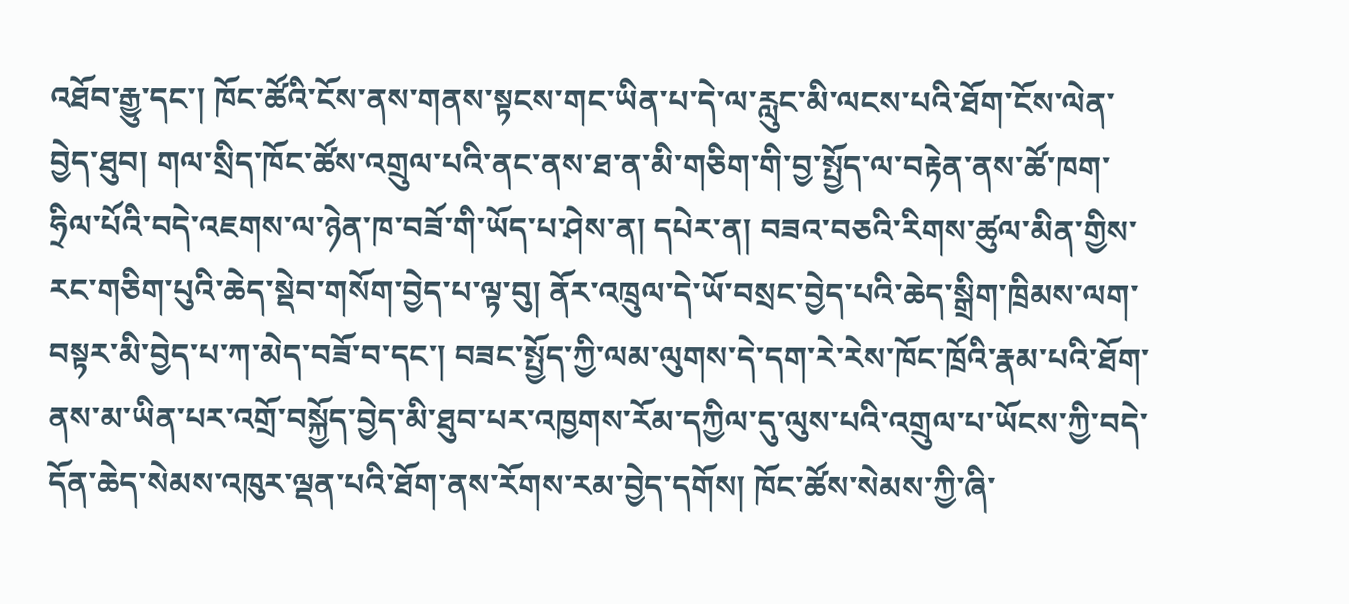འཐོབ་རྒྱུ་དང་། ཁོང་ཚོའི་ངོས་ནས་གནས་སྟངས་གང་ཡིན་པ་དེ་ལ་རླུང་མི་ལངས་པའི་ཐོག་ངོས་ལེན་བྱེད་ཐུབ། གལ་སྲིད་ཁོང་ཚོས་འགྲུལ་པའི་ནང་ནས་ཐ་ན་མི་གཅིག་གི་བྱ་སྤྱོད་ལ་བརྟེན་ནས་ཚོ་ཁག་ཧྲིལ་པོའི་བདེ་འཇགས་ལ་ཉེན་ཁ་བཟོ་གི་ཡོད་པ་ཤེས་ན། དཔེར་ན། བཟའ་བཅའི་རིགས་ཚུལ་མིན་གྱིས་རང་གཅིག་པུའི་ཆེད་སྡེབ་གསོག་བྱེད་པ་ལྟ་བུ། ནོར་འཁྲུལ་དེ་ཡོ་བསྲང་བྱེད་པའི་ཆེད་སྒྲིག་ཁྲིམས་ལག་བསྟར་མི་བྱེད་པ་ཀ་མེད་བཟོ་བ་དང་། བཟང་སྤྱོད་ཀྱི་ལམ་ལུགས་དེ་དག་རེ་རེས་ཁོང་ཁྲོའི་རྣམ་པའི་ཐོག་ནས་མ་ཡིན་པར་འགྲོ་བསྐྱོད་བྱེད་མི་ཐུབ་པར་འཁྱགས་རོམ་དཀྱིལ་དུ་ལུས་པའི་འགྲུལ་པ་ཡོངས་ཀྱི་བདེ་དོན་ཆེད་སེམས་འཁུར་ལྡན་པའི་ཐོག་ནས་རོགས་རམ་བྱེད་དགོས། ཁོང་ཚོས་སེམས་ཀྱི་ཞི་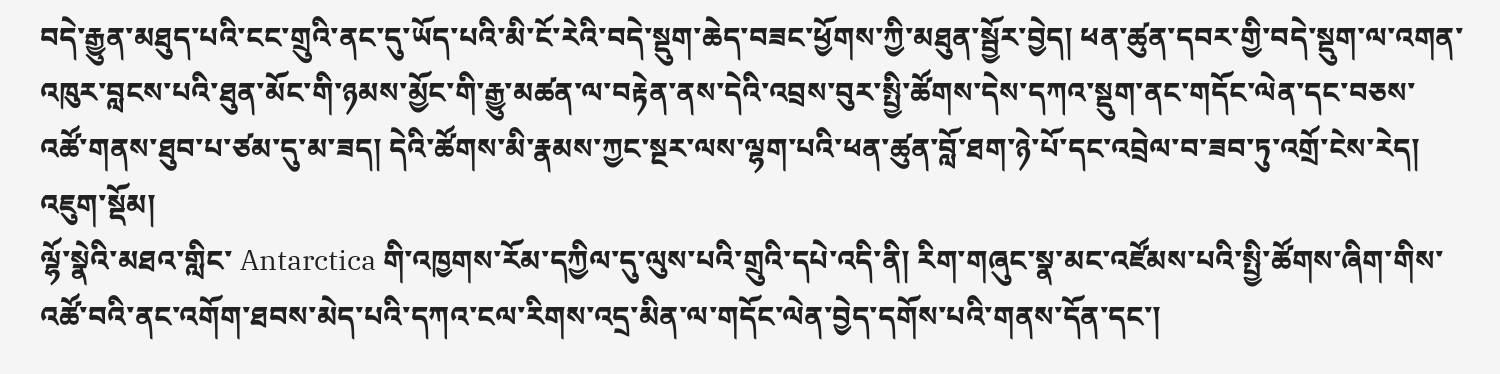བདེ་རྒྱུན་མཐུད་པའི་ངང་གྲུའི་ནང་དུ་ཡོད་པའི་མི་ངོ་རེའི་བདེ་སྡུག་ཆེད་བཟང་ཕྱོགས་ཀྱི་མཐུན་སྦྱོར་བྱེད། ཕན་ཚུན་དབར་གྱི་བདེ་སྡུག་ལ་འགན་འཁུར་བླངས་པའི་ཐུན་མོང་གི་ཉམས་མྱོང་གི་རྒྱུ་མཚན་ལ་བརྟེན་ནས་དེའི་འབྲས་བུར་སྤྱི་ཚོགས་དེས་དཀའ་སྡུག་ནང་གདོང་ལེན་དང་བཅས་འཚོ་གནས་ཐུབ་པ་ཙམ་དུ་མ་ཟད། དེའི་ཚོགས་མི་རྣམས་ཀྱང་སྔར་ལས་ལྷག་པའི་ཕན་ཚུན་བློ་ཐག་ཉེ་པོ་དང་འབྲེལ་བ་ཟབ་ཏུ་འགྲོ་ངེས་རེད།
འཇུག་སྡོམ།
ལྷོ་སྣེའི་མཐའ་གླིང་ Antarctica གི་འཁྱགས་རོམ་དཀྱིལ་དུ་ལུས་པའི་གྲུའི་དཔེ་འདི་ནི། རིག་གཞུང་སྣ་མང་འཛོམས་པའི་སྤྱི་ཚོགས་ཞིག་གིས་འཚོ་བའི་ནང་འགོག་ཐབས་མེད་པའི་དཀའ་ངལ་རིགས་འདྲ་མིན་ལ་གདོང་ལེན་བྱེད་དགོས་པའི་གནས་དོན་དང་།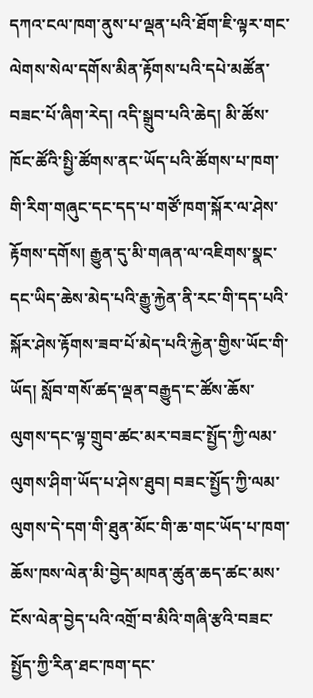དཀའ་ངལ་ཁག་ནུས་པ་ལྡན་པའི་ཐོག་ཇི་ལྟར་གང་ལེགས་སེལ་དགོས་མིན་རྟོགས་པའི་དཔེ་མཚོན་བཟང་པོ་ཞིག་རེད། འདི་སྒྲུབ་པའི་ཆེད། མི་ཚོས་ཁོང་ཚོའི་སྤྱི་ཚོགས་ནང་ཡོད་པའི་ཚོགས་པ་ཁག་གི་རིག་གཞུང་དང་དད་པ་གཙོ་ཁག་སྐོར་ལ་ཤེས་རྟོགས་དགོས། རྒྱུན་དུ་མི་གཞན་ལ་འཇིགས་སྣང་དང་ཡིད་ཆེས་མེད་པའི་རྒྱུ་རྐྱེན་ནི་རང་གི་དད་པའི་སྐོར་ཤེས་རྟོགས་ཟབ་པོ་མེད་པའི་རྐྱེན་གྱིས་ཡོང་གི་ཡོད། སློབ་གསོ་ཚད་ལྡན་བརྒྱུད་ང་ཚོས་ཆོས་ལུགས་དང་ལྟ་གྲུབ་ཚང་མར་བཟང་སྤྱོད་ཀྱི་ལམ་ལུགས་ཤིག་ཡོད་པ་ཤེས་ཐུབ། བཟང་སྤྱོད་ཀྱི་ལམ་ལུགས་དེ་དག་གི་ཐུན་མོང་གི་ཆ་གང་ཡོད་པ་ཁག་ཆོས་ཁས་ལེན་མི་བྱེད་མཁན་ཚུན་ཆད་ཚང་མས་ངོས་ལེན་བྱེད་པའི་འགྲོ་བ་མིའི་གཞི་རྩའི་བཟང་སྤྱོད་ཀྱི་རིན་ཐང་ཁག་དང་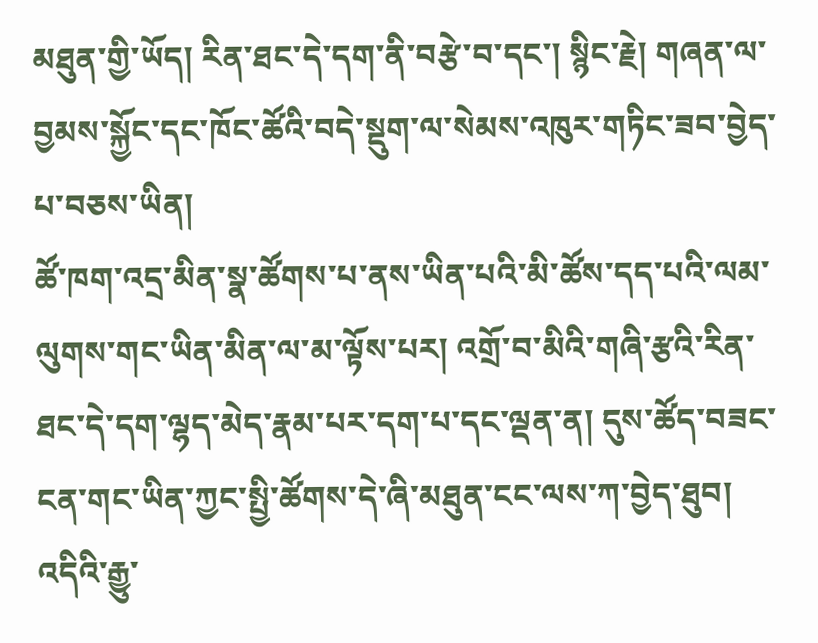མཐུན་གྱི་ཡོད། རིན་ཐང་དེ་དག་ནི་བརྩེ་བ་དང་། སྙིང་རྗེ། གཞན་ལ་བྱམས་སྐྱོང་དང་ཁོང་ཚོའི་བདེ་སྡུག་ལ་སེམས་འཁུར་གཏིང་ཟབ་བྱེད་པ་བཅས་ཡིན།
ཚོ་ཁག་འདྲ་མིན་སྣ་ཚོགས་པ་ནས་ཡིན་པའི་མི་ཚོས་དད་པའི་ལམ་ལུགས་གང་ཡིན་མིན་ལ་མ་ལྟོས་པར། འགྲོ་བ་མིའི་གཞི་རྩའི་རིན་ཐང་དེ་དག་ལྷད་མེད་རྣམ་པར་དག་པ་དང་ལྡན་ན། དུས་ཚོད་བཟང་ངན་གང་ཡིན་ཀྱང་སྤྱི་ཚོགས་དེ་ཞི་མཐུན་ངང་ལས་ཀ་བྱེད་ཐུབ། འདིའི་རྒྱུ་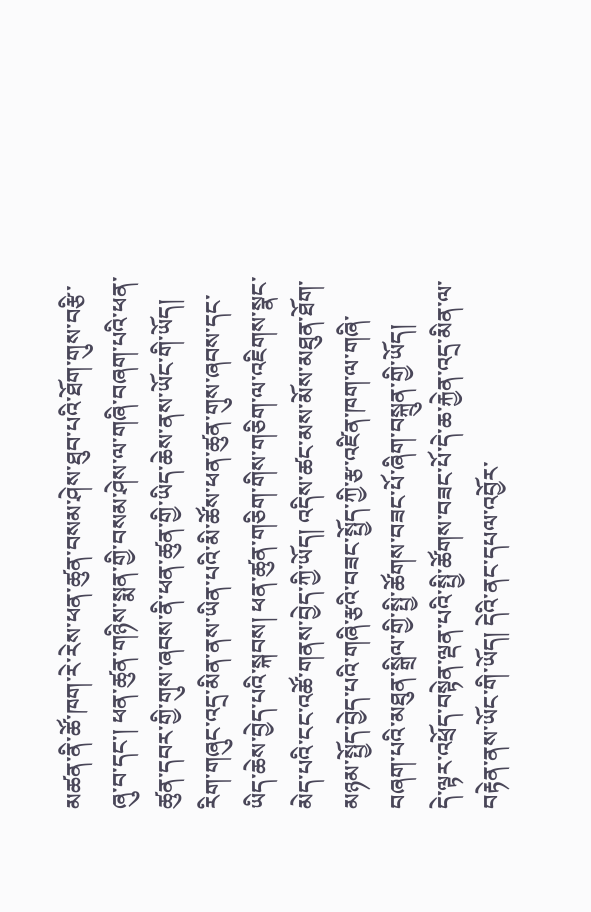མཚན་ནི་ཚོ་ཁག་རེ་རེས་ཕན་ཚུན་བསམ་ཤེས་ཐུབ་པའི་ཐོག་གུས་བརྩི་ཞུ་བ་དང་། ཕན་ཚུན་གཉིས་སྨན་གྱི་བསམ་ཤེས་ལ་གཞི་བཞག་པའི་ཕན་ཚུན་དབར་གྱི་གུས་ཞབས་ནི་ཕན་ཚུན་གྱི་ཡིད་ཆེས་ནས་ཡོང་གི་ཡོད། རིག་གཞུང་འདྲ་མིན་ནས་ཡིན་པའི་མི་ཚོས་ཕན་ཚུན་གུས་ཞབས་དང་ཡིད་ཆེས་བྱེད་པའི་སྐབས། ཕན་ཚུན་གཅིག་གིས་གཅིག་ལ་འཇིགས་སྣང་མེད་པའི་ངང་འཚོ་གནས་བྱེད་ཀྱི་ཡོད། འདིས་ཚང་མས་མོས་མཐུན་ཐོག་མཉམ་སྤྱོད་བྱེད་པའི་གཞི་རྩའི་བཟང་སྤྱོད་ཀྱི་རྩ་འཛིན་ཁག་ལ་གཞི་བཞག་པའི་མཐུན་སྒྲིལ་གྱི་སྤྱི་ཚོགས་བཟང་པོ་ཞིག་བསྐྲུན་གྱི་ཡོད།
དེ་ལྟར་འཕྲོད་བསྟེན་ལྡན་པའི་སྤྱི་ཚོགས་བཟང་པོ་དེ་ཆ་རྐྱེན་འདྲ་མིན་ལ་བརྟེན་ནས་ཡོང་གི་ཡོད། དེའི་ནང་དཔལ་འབྱོར་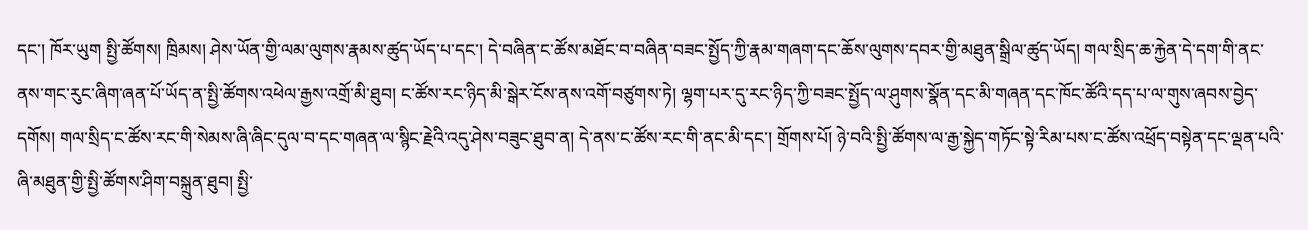དང་། ཁོར་ཡུག སྤྱི་ཚོགས། ཁྲིམས། ཤེས་ཡོན་གྱི་ལམ་ལུགས་རྣམས་ཚུད་ཡོད་པ་དང་། དེ་བཞིན་ང་ཚོས་མཐོང་བ་བཞིན་བཟང་སྤྱོད་ཀྱི་རྣམ་གཞག་དང་ཆོས་ལུགས་དབར་གྱི་མཐུན་སྒྲིལ་ཚུད་ཡོད། གལ་སྲིད་ཆ་རྐྱེན་དེ་དག་གི་ནང་ནས་གང་རུང་ཞིག་ཞན་པོ་ཡོད་ན་སྤྱི་ཚོགས་འཕེལ་རྒྱས་འགྲོ་མི་ཐུབ། ང་ཚོས་རང་ཉིད་མི་སྒེར་ངོས་ནས་འགོ་བཙུགས་ཏེ། ལྷག་པར་དུ་རང་ཉིད་ཀྱི་བཟང་སྤྱོད་ལ་ཤུགས་སྣོན་དང་མི་གཞན་དང་ཁོང་ཚོའི་དད་པ་ལ་གུས་ཞབས་བྱེད་དགོས། གལ་སྲིད་ང་ཚོས་རང་གི་སེམས་ཞི་ཞིང་དུལ་བ་དང་གཞན་ལ་སྙིང་རྗེའི་འདུ་ཤེས་བཟུང་ཐུབ་ན། དེ་ནས་ང་ཚོས་རང་གི་ནང་མི་དང་། གྲོགས་པོ། ཉེ་བའི་སྤྱི་ཚོགས་ལ་རྒྱ་སྐྱེད་གཏོང་སྟེ་རིམ་པས་ང་ཚོས་འཕྲོད་བསྟེན་དང་ལྡན་པའི་ཞི་མཐུན་གྱི་སྤྱི་ཚོགས་ཤིག་བསྐྲུན་ཐུབ། སྤྱི་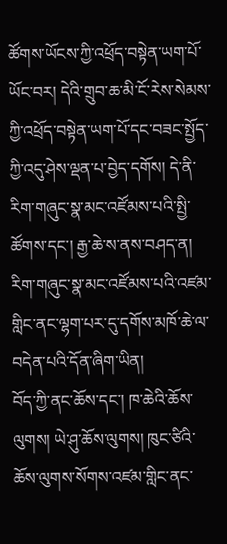ཚོགས་ཡོངས་ཀྱི་འཕྲོད་བསྟེན་ཡག་པོ་ཡོང་བར། དེའི་གྲུབ་ཆ་མི་ངོ་རེས་སེམས་ཀྱི་འཕྲོད་བསྟེན་ཡག་པོ་དང་བཟང་སྤྱོད་ཀྱི་འདུ་ཤེས་ལྡན་པ་བྱེད་དགོས། དེ་ནི་རིག་གཞུང་སྣ་མང་འཛོམས་པའི་སྤྱི་ཚོགས་དང་། རྒྱ་ཆེ་ས་ནས་བཤད་ན། རིག་གཞུང་སྣ་མང་འཛོམས་པའི་འཛམ་གླིང་ནང་ལྷག་པར་དུ་དགོས་མཁོ་ཆེ་ལ་བདེན་པའི་དོན་ཞིག་ཡིན།
བོད་ཀྱི་ནང་ཆོས་དང་། ཁ་ཆེའི་ཆོས་ལུགས། ཡེ་ཤུ་ཆོས་ལུགས། ཁུང་ཙིའི་ཆོས་ལུགས་སོགས་འཛམ་གླིང་ནང་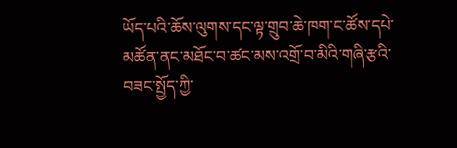ཡོད་པའི་ཆོས་ལུགས་དང་ལྟ་གྲུབ་ཆེ་ཁག་ང་ཚོས་དཔེ་མཚོན་ནང་མཐོང་བ་ཚང་མས་འགྲོ་བ་མིའི་གཞི་རྩའི་བཟང་སྤྱོད་ཀྱི་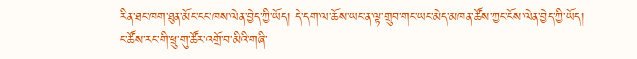རིན་ཐང་ཁག་ཐུན་མོང་ངང་ཁས་ལེན་བྱེད་ཀྱི་ཡོད། དེ་དག་ལ་ཆོས་ཡང་ན་ལྟ་གྲུབ་གང་ཡང་མེད་མཁན་ཚོས་ཀྱང་ངོས་ལེན་བྱེད་ཀྱི་ཡོད། ང་ཚོས་རང་གི་ཕྲུ་གུ་ཚོར་འགྲོ་བ་མིའི་གཞི་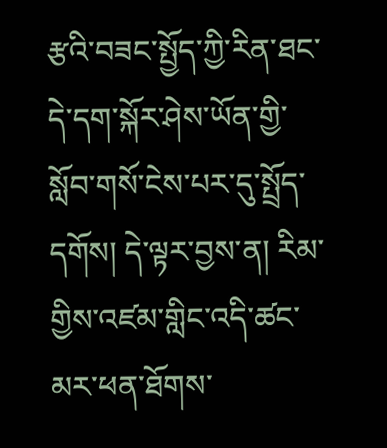རྩའི་བཟང་སྤྱོད་ཀྱི་རིན་ཐང་དེ་དག་སྐོར་ཤེས་ཡོན་གྱི་སློབ་གསོ་ངེས་པར་དུ་སྤྲོད་དགོས། དེ་ལྟར་བྱས་ན། རིམ་གྱིས་འཛམ་གླིང་འདི་ཚང་མར་ཕན་ཐོགས་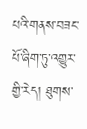པའི་གནས་བཟང་པོ་ཞིག་ཏུ་འགྱུར་གྱི་རེད། ཐུགས་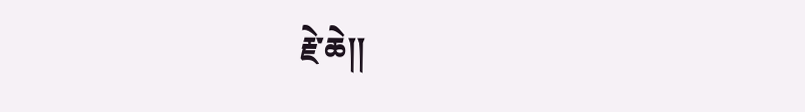རྗེ་ཆེ།།